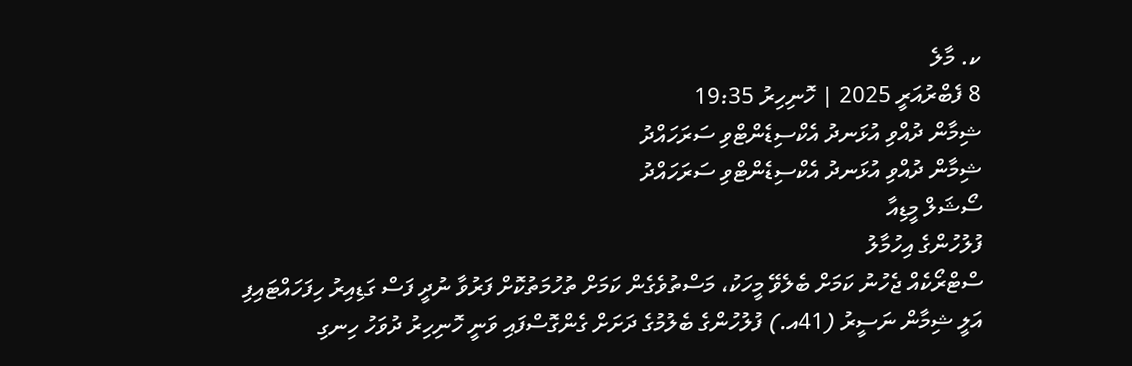ކ. މާލެ
8 ފެބްރުއަރީ 2025 | ހޮނިހިރު 19:35
ޝިމާން ދުއްވި އުޅަނދު އެކްސިޑެންޓްވި ސަރަހައްދު
ޝިމާން ދުއްވި އުޅަނދު އެކްސިޑެންޓްވި ސަރަހައްދު
ސޯޝަލް މީޑިއާ
ފުލުހުންގެ އިހުމާލު
ސްޓްރޯކެއް ޖެހުނު ކަމަށް ބެލެވޭ މީހަކު، މަސްތުވެގެން ކަމަށް ތުހުމަތުކޮށް ފަރުވާ ނުދީ ފަސް ގަޑިއިރު ހިފަހައްޓައިފި
އަލީ ޝިމާން ނަސީރު (41އ.) ފުލުހުންގެ ބެލުމުގެ ދަށަށް ގެންގޮސްފައި ވަނީ ހޮނިހިރު ދުވަހު ހިނގި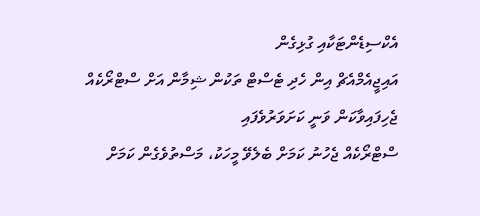އެކްސިޑެންޓަކާއި ގުޅިގެން
އައިޖީއެމްއެޗް އިން ހެދި ޓެސްޓް ތަކުން ޝިމާން އަށް ސްޓްރޯކެއް ޖެހިފައިވާކަން ވަނީ ކަށަވަރުވެފައި
ސްޓްރޯކެއް ޖެހުނު ކަމަށް ބެލެވޭ މީހަކު، މަސްތުވެގެން ކަމަށް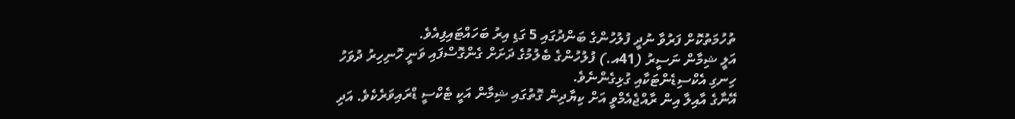ތުހުމަތުކޮށް ފަރުވާ ނުދީ ފުލުހުންގެ ބަންދުގައި 5 ގަޑި އިރު ބަހައްޓައިފިއެވެ.
އަލީ ޝިމާން ނަސީރު (41އ.) ފުލުހުންގެ ބެލުމުގެ ދަށަށް ގެންގޮސްފައި ވަނީ ހޮނިހިރު ދުވަހު ހިނގި އެކްސިޑެންޓަކާއި ގުޅިގެންނެވެ.
އޭނާގެ އާއިލާ އިން ރާއްޖެއެމްވީ އަށް ކިޔާދިން ގޮތުގައި ޝިމާން އަކީ ޓެކްސީ ޑްރައިވަރެކެވެ. އަދި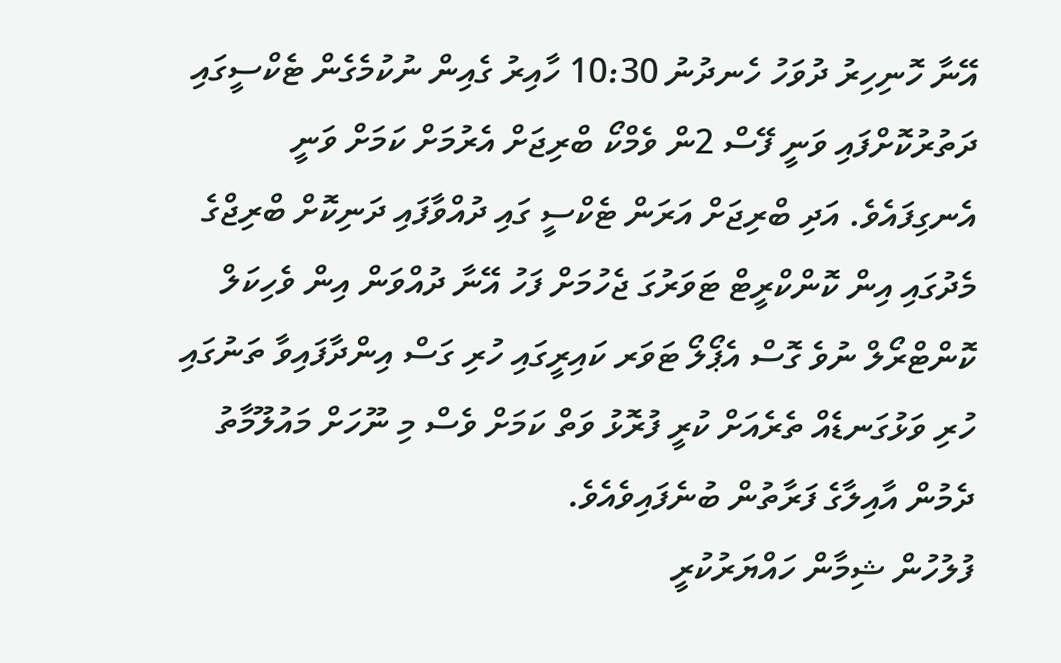އޭނާ ހޮނިހިރު ދުވަހު ހެނދުނު 10:30 ހާއިރު ގެއިން ނުކުމެގެން ޓެކްސީގައި ދަތުރުކޮށްފައި ވަނީ ފޭސް 2ން ވެމްކޯ ބްރިޖަށް އެރުމަށް ކަމަށް ވަނީ އެނގިފައެވެ. އަދި ބްރިޖަށް އަރަން ޓެކްސީ ގައި ދުއްވާފައި ދަނިކޮށް ބްރިޖްގެ މެދުގައި އިން ކޮންކްރީޓް ޓަވަރުގަ ޖެހުމަށް ފަހު އޭނާ ދުއްވަން އިން ވެހިކަލް ކޮންޓްރޯލް ނުވެ ގޮސް އެޕޯލޯ ޓަވަރ ކައިރީގައި ހުރި ގަސް އިންދާފައިވާ ތަނުގައި ހުރި ވަޅުގަނޑެއް ތެރެއަށް ކުރީ ފުރޮޅު ވަތް ކަމަށް ވެސް މި ނޫހަށް މައުލޫމާތު ދެމުން އާއިލާގެ ފަރާތުން ބުނެފައިވެއެވެ.
ފުލުހުން ޝިމާން ހައްޔަރުކުރީ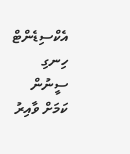އެކްސިޑެންޓް ހިނގި ސީނުން ކަމަށް ވާއިރު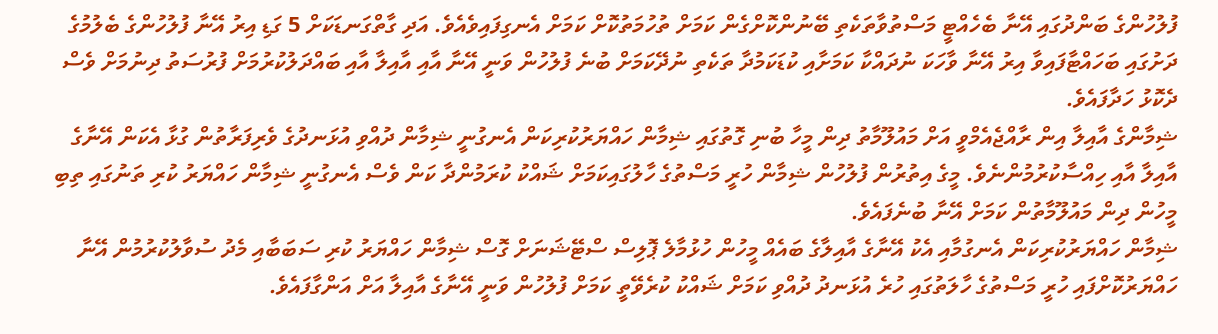ފުލުހުންގެ ބަންދުގައި އޭނާ ބެހެއްޓީ މަސްތުވާތަކެތި ބޭނުންކޮށްގެން ކަމަށް ތުހުމަތުކޮށް ކަމަށް އެނގިފައިވެއެވެ. އަދި ގާތްގަނޑަކަށް 5 ގަޑި އިރު އޭނާ ފުލުހުންގެ ބެލުމުގެ ދަށުގައި ބަހައްޓާފައިވާ އިރު އޭނާ ވާހަކަ ނުދައްކާ ކަމަށާއި ކުޑަކަމުދާ ތަކެތި ނުދޭކަމަށް ބުނެ ފުލުހުން ވަނީ އޭނާ އާއި އާއިލާ އާއި ބައްދަލުކުރުމަށް ފުރުސަތު ދިނުމަށް ވެސް ދެކޮޅު ހަދާފައެވެ.
ޝިމާންގެ އާއިލާ އިން ރާއްޖެއެމްވީ އަށް މައުލޫމާތު ދިން މީހާ ބުނި ގޮތުގައި ޝިމާން ހައްޔަރުކުރިކަން އެނގުނީ ޝިމާން ދުއްވި އުޅަނދުގެ ވެރިފަރާތުން ގުޅާ އެކަން އޭނާގެ އާއިލާ އާއި ހިއްސާކުރުމުންނެވެ. މީގެ އިތުރުން ފުލުހުން ޝިމާން ހުރީ މަސްތުގެ ހާލުގައިކަމަށް ޝައްކު ކުރަމުންދާ ކަން ވެސް އެނގުނީ ޝިމާން ހައްޔަރު ކުރި ތަނުގައި ތިބި މީހުން ދިން މައުލޫމާތުން ކަމަށް އޭނާ ބުނެފައެވެ.
ޝިމާން ހައްޔަރުކުރިކަން އެނގުމާއި އެކު އޭނާގެ އާއިލާގެ ބައެއް މީހުން ހުޅުމާލެ ޕޮލިސް ސްޓޭޝަނަށް ގޮސް ޝިމާން ހައްޔަރު ކުރި ސަބަބާއި މެދު ސުވާލުކުރުމުން އޭނާ ހައްޔަރުކޮށްފައި ހުރީ މަސްތުގެ ހާލަތުގައި ހުރެ އުޅަނދު ދުއްވި ކަމަށް ޝައްކު ކުރެވޭތީ ކަމަށް ފުލުހުން ވަނީ އޭނާގެ އާއިލާ އަށް އަންގާފައެވެ.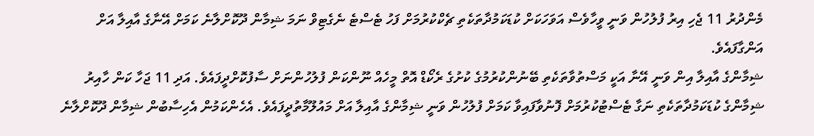މެންދުރު 11 ޖެހި އިރު ފުލުހުން ވަނީ ވީހާވެސް އަވަހަކަށް ކުޑަކަމުދާތަކެތި ޗެކްކުރުމަށް ފަހު ޓެސްޓެ ނެގެޓިވް ނަމަ ޝިމާން ދޫކޮށްލާނެ ކަމަށް އޭނާގެ އާއިލާ އަށް އަންގާފައެވެ.
ޝިމާންގެ އާއިލާ އިން ވަނީ އޭނާ އަކީ މަސްތުވާތަކެތި ބޭނުންކުރުމުގެ ކުށުގެ ރެކޯޑް އޮތް މީހެއް ނޫންކަން ފުލުހުންނަށް ސާފުކޮށްދީފައެވެ. އަދި 11 ޖަހާ ކަން ހާއިރު ޝިމާންގެ ކުޑަކަމުދާތަކެތި ނަގާ ޓެސްޓުކުރުމަށް ފޮނުވާފައިވާ ކަމަށް ފުލުހުން ވަނީ ޝިމާންގެ އާއިލާ އަށް މައުލޫމާތުދީފައެވެ. އެހެންކަމުން އެހިސާބުން ޝިމާން ދޫކޮށްލާނެ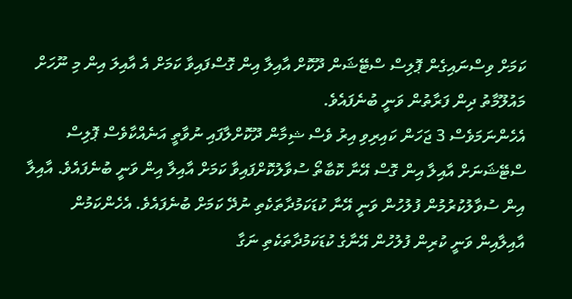ކަމަށް ވިސްނައިގެން ޕޮލިސް ސްޓޭޝަން ދޫކޮށް އާއިލާ އިން ގޮސްފައިވާ ކަމަށް އެ އާއިލަ އިން މި ނޫހަށް މައުލޫމާތު ދިން ފަރާތުން ވަނީ ބުނެފައެވެ.
އެހެންނަމަވެސް 3 ޖަހަން ކައިރިވި އިރު ވެސް ޝިމާން ދޫކޮށްލާފައި ނުވާތީ އަނެއްކާވެސް ޕޮލިސް ސްޓޭޝަނަށް އާއިލާ އިން ގޮސް އޭނާ ކޮބާތޯ ސުވާލުކޮށްފައިވާ ކަމަށް އާއިލާ އިން ވަނީ ބުނެފައެވެ. އާއިލާ އިން ސުވާލުކުރުމުން ފުލުހުން ވަނީ އޭނާ ކުޑަކަމުދާތަކެތި ނުދޭ ކަމަށް ބުނެފައެވެ. އެހެންކަމުން އާއިލާއިން ވަނީ ކުރިން ފުލުހުން އޭނާގެ ކުޑަކަމުދާތަކެތި ނަގާ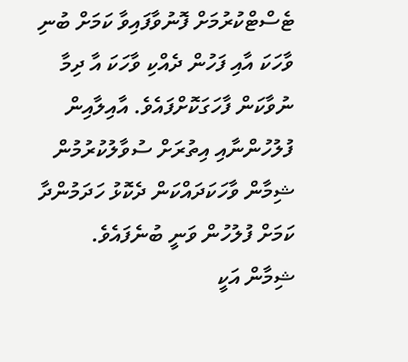ޓެސްޓްކުރުމަށް ފޮނުވާފައިވާ ކަމަށް ބުނި ވާހަކަ އާއި ފަހުން ދެއްކި ވާހަކަ އާ ދިމާ ނުވާކަން ފާހަގަކޮށްފައެވެ. އާއިލާއިން ފުލުހުންނާއި އިތުރަށް ސުވާލުކުރުމުން ޝިމާން ވާހަކަދައްކަން ދެކޮޅު ހަދަމުންދާ ކަމަށް ފުލުހުން ވަނީ ބުނެފައެވެ.
ޝިމާން އަކީ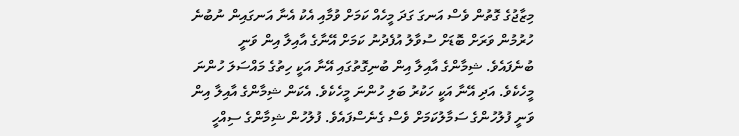މިޒާޖުގެ ގޮތުން ވެސް އަނގަ ގަދަ މީހެއް ކަމަށް ވުމާއި އެކު އެނާ އަނގައިން ނުބުނެ ހުރުމުން ވަރަށް ބޮޑަށް ސުވާލު އުފެދުނު ކަމަށް އޭނާގެ އާއިލާ އިން ވަނީ ބުނެފައެވެ. ޝިމާންގެ އާއިލާ އިން ބުނިގޮތުގައި އޭނާ އަކީ ހިތުގެ މައްސަލަ ހުންނަ މީހެކެވެ. އަދި އޭނާ އަކީ ހަކުރު ބަލި ހުންނަ މީހެކެވެ. އެކަން ޝިމާންގެ އާއިލާ އިން ވަނީ ފުލުހުންގެ ސަމާލުކަމަށް ވެސް ގެނެސްފައެވެ. ފުލުހުން ޝިމާންގެ ސިއްހީ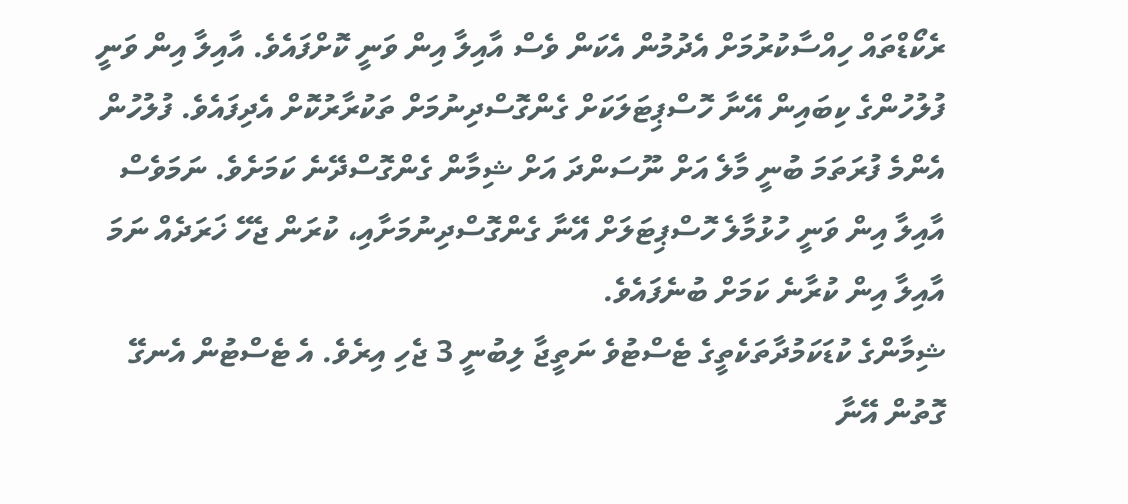ރެކޯޑްތައް ހިއްސާކުރުމަށް އެދުމުން އެކަން ވެސް އާއިލާ އިން ވަނީ ކޮށްފައެވެ. އާއިލާ އިން ވަނީ ފުލުހުންގެ ކިބައިން އޭނާ ހޮސްޕިޓަލަކަށް ގެންގޮސްދިނުމަށް ތަކުރާރުކޮށް އެދިފައެވެ. ފުލުހުން އެންމެ ފުރަތަމަ ބުނީ މާލެ އަށް ނޫސަންދަ އަށް ޝިމާން ގެންގޮސްދޭނެ ކަމަށެވެ. ނަމަވެސް އާއިލާ އިން ވަނީ ހުޅުމާލެ ހޮސްޕިޓަލަށް އޭނާ ގެންގޮސްދިނުމަށާއި، ކުރަން ޖެހޭ ޚަރަދެއް ނަމަ އާއިލާ އިން ކުރާނެ ކަމަށް ބުނެފައެވެ.
ޝިމާންގެ ކުޑަކަމުދާތަކެތީގެ ޓެސްޓުވެ ނަތީޖާ ލިބުނީ 3 ޖެހި އިރެވެ. އެ ޓެސްޓުން އެނގޭ ގޮތުން އޭނާ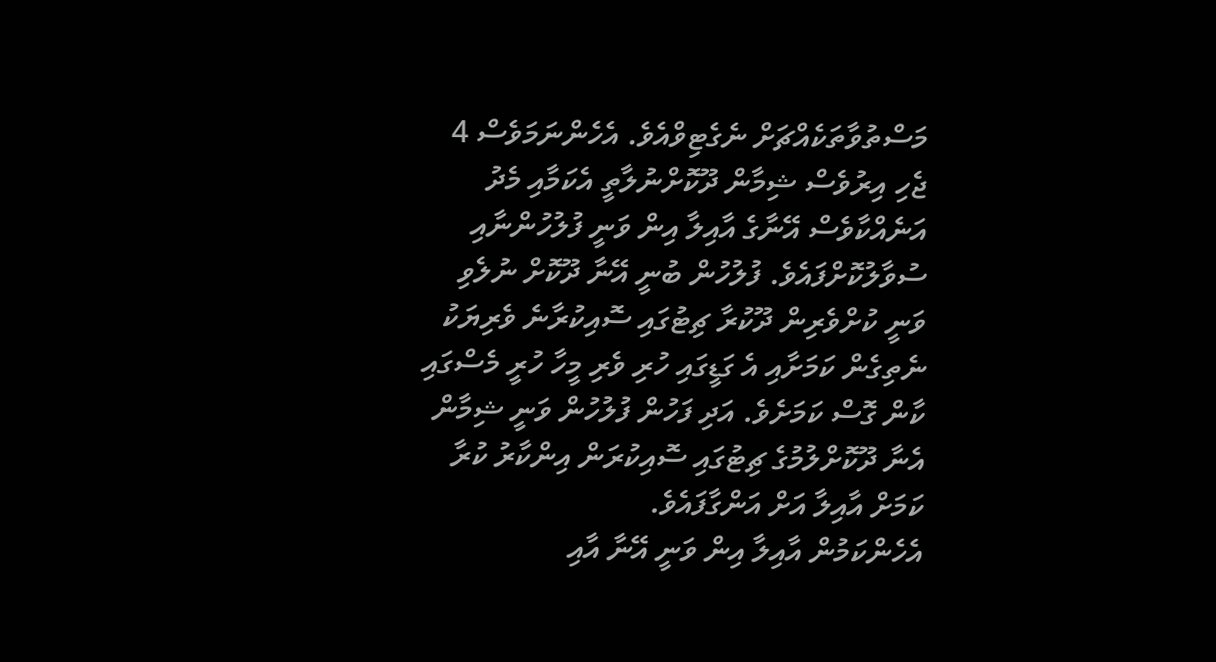މަސްތުވާތަކެއްޗަށް ނެގެޓިވްއެވެ. އެހެންނަމަވެސް 4 ޖެހި އިރުވެސް ޝިމާން ދޫކޮށްނުލާތީ އެކަމާއި މެދު އަނެއްކާވެސް އޭނާގެ އާއިލާ އިން ވަނީ ފުލުހުންނާއި ސުވާލުކޮށްފައެވެ. ފުލުހުން ބުނީ އޭނާ ދޫކޮށް ނުލެވި ވަނީ ކުށްވެރިން ދޫކުރާ ޗިޓުގައި ސޮއިކުރާނެ ވެރިޔަކު ނެތިގެން ކަމަށާއި އެ ގަޑީގައި ހުރި ވެރި މީހާ ހުރީ މެސްގައި ކާން ގޮސް ކަމަށެވެ. އަދި ފަހުން ފުލުހުން ވަނީ ޝިމާން އެނާ ދޫކޮށްލުމުގެ ޗިޓުގައި ސޮއިކުރަން އިންކާރު ކުރާ ކަމަށް އާއިލާ އަށް އަންގާފައެވެ.
އެހެންކަމުން އާއިލާ އިން ވަނީ އޭނާ އާއި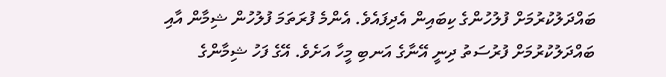ބައްދަލުކުރުމަށް ފުލުހުންގެ ކިބައިން އެދިފައެވެ. އެންމެ ފުރަތަމަ ފުލުހުން ޝިމާން އާއި ބައްދަލުކުރުމަށް ފުރުސަތު ދިނީ އޭނާގެ އަނބި މީހާ އަށެވެ. އޭގެ ފަހު ޝިމާންގެ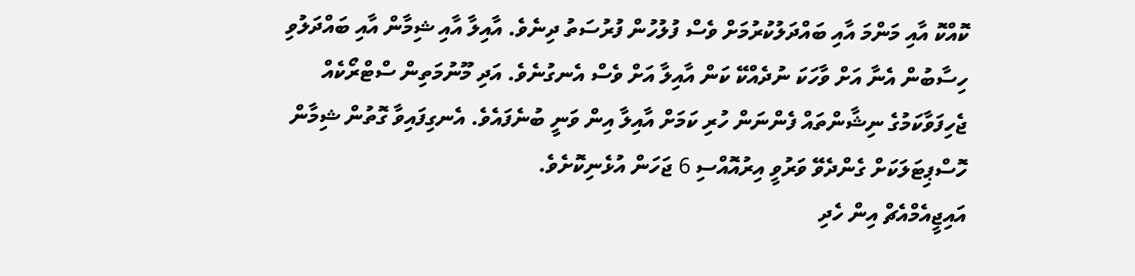ކޮއްކޮ އާއި މަންމަ އާއި ބައްދަލުކުރުމަށް ވެސް ފުލުހުން ފުރުސަތު ދިނެވެ. އާއިލާ އާއި ޝިމާން އާއި ބައްދަލުވި ހިސާބުން އެނާ އަށް ވާހަކަ ނުދެއްކޭ ކަން އާއިލާ އަށް ވެސް އެނގުނެވެ. އަދި މޫނުމަތިން ސްޓްރޯކެއް ޖެހިފަވާކަމުގެ ނިޝާންތައް ފެންނަން ހުރި ކަމަށް އާއިލާ އިން ވަނީ ބުނެފައެވެ. އެނގިފައިވާ ގޮތުން ޝިމާން ހޮސްޕިޓަލަކަށް ގެންދެވޭ ވަރުވީ އިރުއޮއްސި 6 ޖަހަން އުޅެނިކޮށެވެ.
އައިޖީއެމްއެޗް އިން ހެދި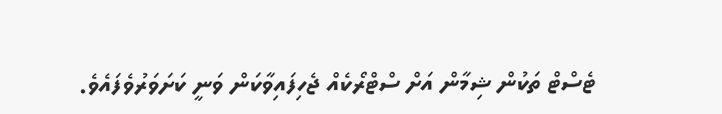ޓެސްޓް ތަކުން ޝިމާން އަށް ސްޓްރޯކެއް ޖެހިފައިވާކަން ވަނީ ކަށަވަރުވެފައެވެ.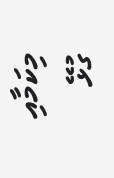މިކަމާއި ގުޅޭ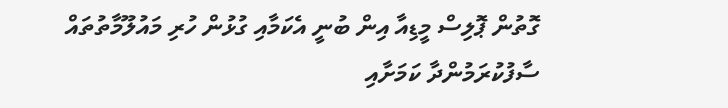ގޮތުން ޕޮލިސް މީޑިއާ އިން ބުނީ އެކަމާއި ގުޅުން ހުރި މައުލޫމާތުތައް ސާފުކުރަމުންދާ ކަމަށާއި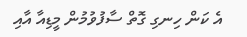އެ ކަން ހިނގި ގޮތް ސާފުވުމުން މީޑިއާ އާއި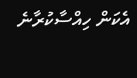އެކަން ހިއްސާކުރާނެ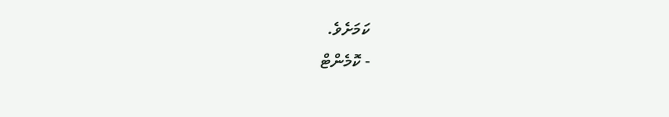ކަމަށެވެ.
- ކޮމެންޓް